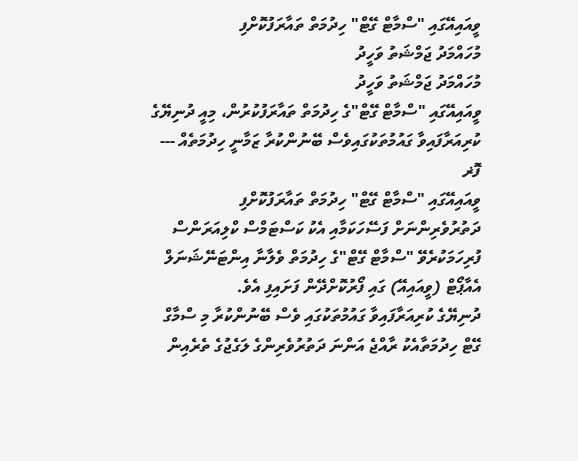ވީއައިއޭގައި "ސްމާޓް ގޭޓް" ހިދުމަތް ތައާރަފުކޮށްފި
މުހައްމަދު ޖަމްޝަތު ވަހީދު
މުހައްމަދު ޖަމްޝަތު ވަހީދު
ވީއައިއޭގައި "ސްމާޓް ގޭޓް"ގެ ހިދުމަތް ތައާރަފުކުރުން، މިއީ ދުނިޔޭގެ ކުރިއަރާފައިވާ ގައުމުތަކުގައިވެސް ބޭނުންކުރާ ޒަމާނީ ހިދުމަތެއް --- ފޮޜ
ވީއައިއޭގައި "ސްމާޓް ގޭޓް" ހިދުމަތް ތައާރަފުކޮށްފި
ދަތުރުވެރިންނަށް ފަސޭހަކަމާއި އެކު ކަސްޓަމްސް ކްލިއަރަންސް ފުރިހަމަކުރެވޭ "ސްމާޓް ގޭޓް"ގެ ހިދުމަތް ވެލާނާ އިންޓަނޭޝަނަލް އެއާޕޯޓް (ވީއައިއޭ) ގައި ފޯރުކޮށްދޭން ފަށައިފި އެވެ.
ދުނިޔޭގެ ކުރިއަރާފައިވާ ގައުމުތަކުގައި ވެސް ބޭނުންކުރާ މި ސްމާގް ގޭޓް ހިދުމަތާއެކު ރާއްޖެ އަންނަ ދަތުރުވެރިންގެ ލަގެޖުގެ ތެރެއިން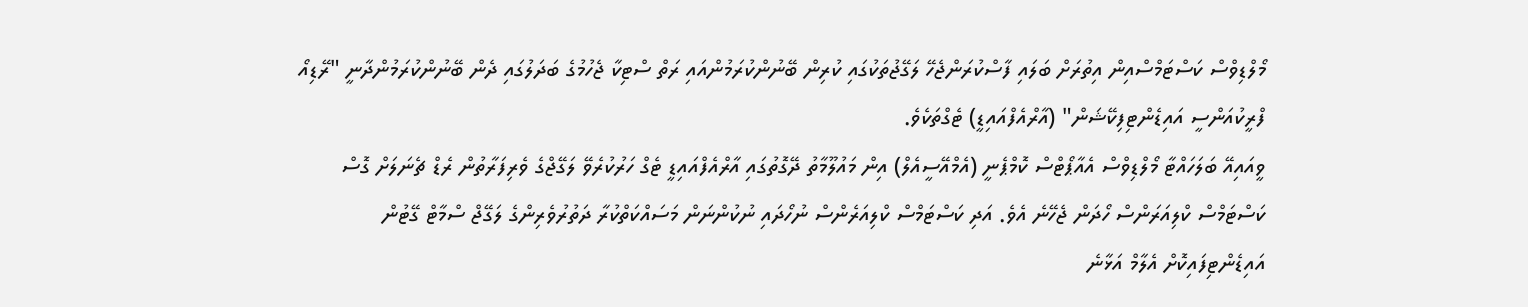މޯލްޑިވްސް ކަސްޓަމްސްއިން އިތުރަށް ބަލައި ފާސްކުރަންޖެހޭ ލަގޭޖުތަކުގައި ކުރިން ބޭނުންކުރަމުންއައި ރަތް ސްޓިކާ ޖެހުމުގެ ބަދަލުގައި ދެން ބޭނުންކުރަމުންދާނީ "ރޭޑިއޯ ފްރީކުއަންސީ އައިޑެންޓިފިކޭޝަން" (އާރްއެފްއައިޑީ) ޓެގްތަކެވެ.
ވީއައިއޭ ބަލަހައްޓާ މޯލްޑިވްސް އެއާޕޯޓްސް ކޮމްޕެނީ (އެމްއޭސީއެލް) އިން މައުލޫމާތު ދޭގޮތުގައި އާރްއެފްއައިޑީ ޓެގް ހަރުކުރެވޭ ލަގޭޖްގެ ވެރިފަރާތުން ރެޑް ޗެނަލަށް ގޮސް ކަސްޓަމްސް ކްލިއަރަންސް ހޯދަން ޖެހޭނެ އެވެ. އަދި ކަސްޓަމްސް ކްލިއަރެންސް ނުހޯދައި ނުކުންނަން މަސައްކަތްކުރާ ދަތުރުވެރިންގެ ލަގޭޖް ސްމާޓް ގޭޓުން އައިޑެންޓިފައިކޮށް އެލާމް އަޅާނެ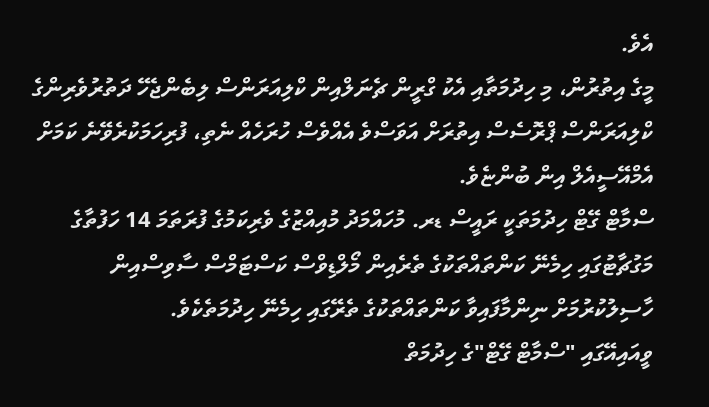އެވެ.
މީގެ އިތުރުން، މި ހިދުމަތާއި އެކު ގްރީން ޗެނަލްއިން ކްލިއަރަންސް ލިބެންޖެހޭ ދަތުރުވެރިންގެ ކްލިއަރަންސް ޕްރޮސެސް އިތުރަށް އަވަސްވެ އެއްވެސް ހުރަހެއް ނެތި، ފުރިހަމަކުރެވޭނެ ކަމަށް އެމްއޭސީއެލް އިން ބުންޏެވެ.
ސްމާޓް ގޭޓް ހިދުމަތަކީ ރައީސް ޑރ. މުހައްމަދު މުއިއްޒުގެ ވެރިކަމުގެ ފުރަތަމަ 14 ހަފުތާގެ މަގުޗާޓުގައި ހިމެނޭ ކަންތައްތަކުގެ ތެރެއިން މޯލްޑިވްސް ކަސްޓަމްސް ސާވިސްއިން ހާސިލުކުރުމަށް ނިންމާފައިވާ ކަންތައްތަކުގެ ތެރޭގައި ހިމެނޭ ހިދުމަތެކެވެ.
ވީއައިއޭގައި "ސްމާޓް ގޭޓް"ގެ ހިދުމަތް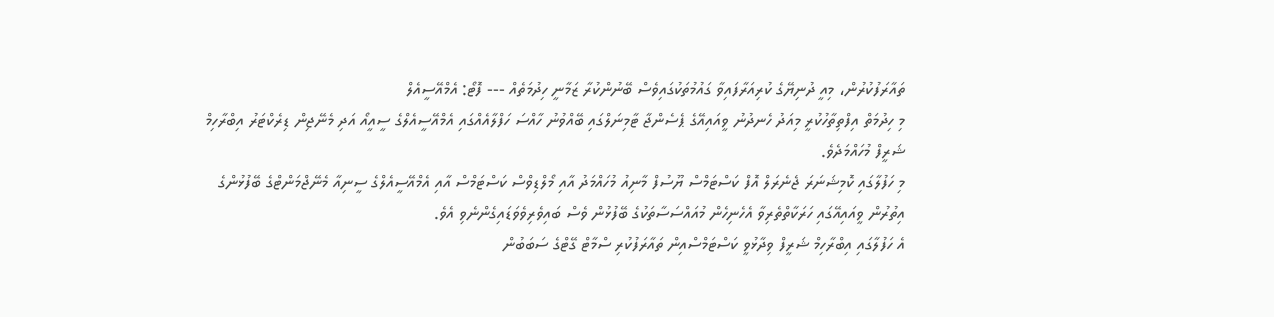ތައާރަފުކުރުން، މިއީ ދުނިޔޭގެ ކުރިއަރާފައިވާ ގައުމުތަކުގައިވެސް ބޭނުންކުރާ ޒަމާނީ ހިދުމަތެއް --- ފޮޓޯ: އެމްއޭސީއެލް
މި ހިދުމަތް އިފްތިތާހުކުރީ މިއަދު ހެނދުނު ވީއައިއޭގެ ޕެސެންޖާ ޓާމިނަލްގައި ބޭއްވުނު ހާއްސަ ހަފްލާއެއްގައި އެމްއޭސީއެލްގެ ސީއީއޯ އަދި މެނޭޖިން ޑިރެކްޓަރު އިބްރާހިމް ޝަރީފް މުހައްމަދެވެ.
މި ހަފުލާގައި ކޮމިޝަނަރަ ޖެނެރަލް އޮފް ކަސްޓަމްސް ޔޫސުފް މާނިއު މުހައްމަދު އާއި މޯލްޑިވްސް ކަސްޓަމްސް އާއި އެމްއޭސީއެލްގެ ސީނިއާ މެނޭޖްމަންޓްގެ ބޭފުޅުންގެ އިތުރުން ވީއައިއޭގައި ހަރަކާތްތެރިވާ އެހެނިހެން މުއައްސަސާތަކުގެ ބޭފުޅުން ވެސް ބައިވެރިވެވަޑައިގެންނެވި އެވެ.
އެ ހަފުލާގައި އިބްރާހިމް ޝަރީފް ވިދާޅުވީ ކަސްޓަމްސްއިން ތައާރަފުކުރި ސްމާޓް ގޭޓްގެ ސަބަބުން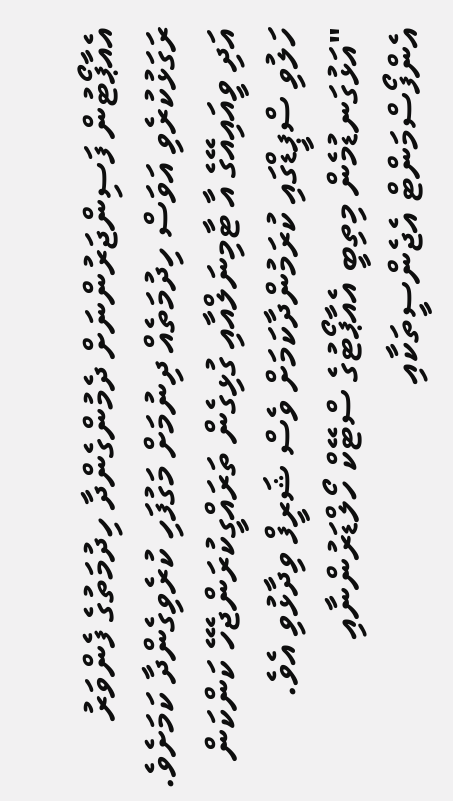އެއާޕޯޓުން ފަސިންޖަރުންނަށް ދެމުންގެންދާ ހިދުމަތުގެ ފެންވަރު ރަގަޅުކުރެވި އަވަސް ހިދުމަތެއް ދިނުމަށް މަގުފަހި ކުރެވިގެންދާ ކަމަށެވެ. އަދި ވީއައިއޭގެ އާ ޓާމިނަލްއާއި ގުޅިގެން ތަރައްގީކުރަންޖެހޭ ކަންކަން ހަލުވި ސްޕީޑްގައި ކުރަމުންދާކަމަށް ވެސް ޝަރީފް ވިދާޅުވި އެވެ.
"އަޅުގަނޑުމެން މިތިބީ އެއާޕޯޓުގެ ސްޓޭކް ހޯލްޑަރުންނާއި އެންފޯސްމަންޓް އެޖެންސީތަކާއި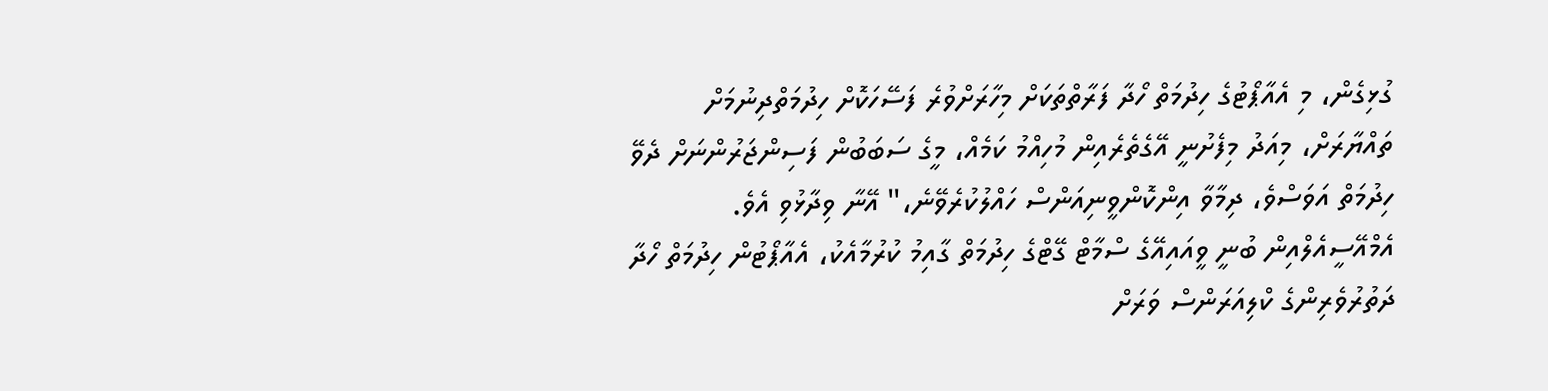ގުޅިގެން، މި އެއާޕޯޓުގެ ހިދުމަތް ހޯދާ ފަރާތްތަކަށް މިހާރަށްވުރެ ފަސޭހަކޮށް ހިދުމަތްދިނުމަށް ތައްޔާރަށް، މިއަދު މިފެށުނީ އޭގެތެރެއިން މުހިއްމު ކަމެއް، މީގެ ސަބަބުން ފަސިންޖަރުންނަށް ދެވޭ ހިދުމަތް އަވަސްވެ، ދިމާވާ އިންކޮންވީނިއަންސް ހައްލުކުރެވޭނެ،" އޭނާ ވިދާޅުވި އެވެ.
އެމްއޭސީއެލްއިން ބުނީ ވީއައިއޭގެ ސްމާޓް ގޭޓްގެ ހިދުމަތް ގާއިމު ކުރުމާއެކު، އެއާޕޯޓުން ހިދުމަތް ހޯދާ ދަތުރުވެރިންގެ ކްލިއަރަންސް ވަރަށް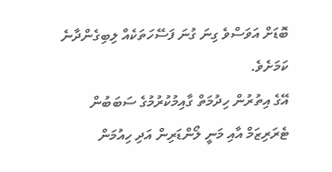ބޮޑަށް އަވަސްވެ ގިނަ ގުނަ ފަސޭހަތަކެއް ލިބިގެންދާނެ ކަމަށެވެ.
އޭގެ އިތުރުން ހިދުމަތް ގާއިމުކުރުމުގެ ސަބަބުން ޓެރަރިޒަމް އާއި މަނީ ލޯންޑަރިން އަދި ހިއުމަން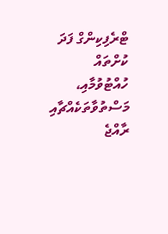ޓްރެފިކިންގް ފަދަ ކުށްތައް ހުއްޓުވުމާއި، މަސްތުވާތަކެއްޗާއި ރާއްޖެ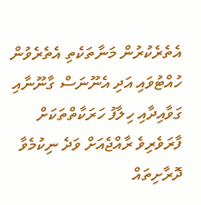އެތެރެކުރުން މަނާތަކެތި އެތެރެވުން ހުއްޓުވައި އަދި އެނޫނަސް ގާނޫނާއި ގަވާއިދާއި ހިލާފު ހަރަކާތްތަކަށް ފާރަވެރިވެ ރާއްޖެއަށް ވަދެ ނިކުމެވާ ދޮރާށިތައް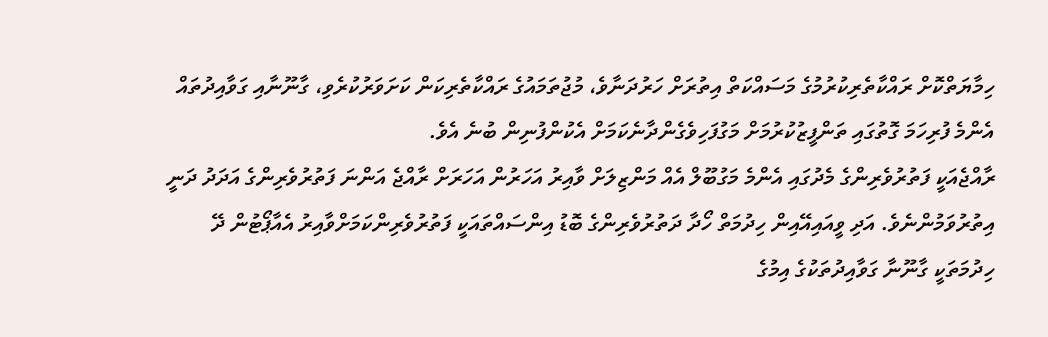ހިމާޔަތްކޮށް ރައްކާތެރިކުރުމުގެ މަސައްކަތް އިތުރަށް ހަރުދަނާވެ، މުޖުތަމައުގެ ރައްކާތެރިކަން ކަށަވަރުކުރެވި، ގާނޫނާއި ގަވާއިދުތައް އެންމެ ފުރިހަމަ ގޮތުގައި ތަންފީޒުކުރުމަށް މަގުފަހިވެގެންދާނެކަމަށް އެކުންފުނިން ބުނެ އެވެ.
ރާއްޖެއަކީ ފަތުރުވެރިންގެ މެދުގައި އެންމެ މަގުބޫލް އެއް މަންޒިލަށް ވާއިރު އަހަރުން އަހަރަށް ރާއްޖެ އަންނަ ފަތުރުވެރިންގެ އަދަދު ދަނީ އިތުރުވަމުންނެވެ. އަދި ވީއައިއޭއިން ހިދުމަތް ހޯދާ ދަތުރުވެރިންގެ ބޮޑު އިންސައްތައަކީ ފަތުރުވެރިންކަމަށްވާއިރު އެއާޕޯޓުން ދޭ ހިދުމަތަކީ ގާނޫނާ ގަވާއިދުތަކުގެ އިމުގެ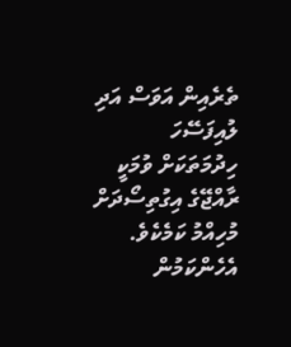ތެރެއިން އަވަސް އަދި ލުއިފަސޭހަ ހިދުމަތަކަށް ވުމަކީ ރާއްޖޭގެ އިގުތިސޯދަށް މުހިއްމު ކަމެކެވެ.
އެހެންކަމުން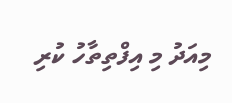މިއަދު މި އިފްތިތާހު ކުރި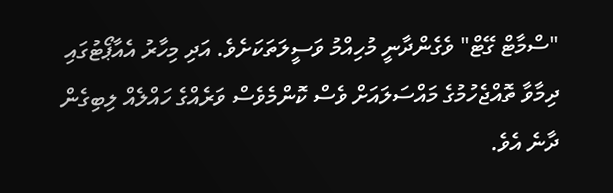"ސްމާޓް ގޭޓް" ވެގެންދާނީ މުހިއްމު ވަސީލަތަކަށެވެ. އަދި މިހާރު އެއާޕޯޓުގައި ދިމާވާ ތޮއްޖެހުމުގެ މައްސަލައަށް ވެސް ކޮންމެވެސް ވަރެއްގެ ހައްލެއް ލިބިގެން ދާނެ އެވެ.